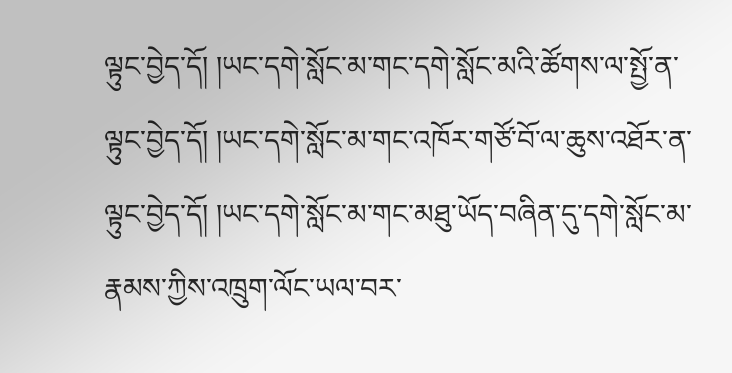ལྟུང་བྱེད་དོ། །ཡང་དགེ་སློང་མ་གང་དགེ་སློང་མའི་ཚོགས་ལ་སྤྱོ་ན་ལྟུང་བྱེད་དོ། །ཡང་དགེ་སློང་མ་གང་འཁོར་གཙོ་བོ་ལ་ཆུས་འཐོར་ན་ལྟུང་བྱེད་དོ། །ཡང་དགེ་སློང་མ་གང་མཐུ་ཡོད་བཞིན་དུ་དགེ་སློང་མ་རྣམས་ཀྱིས་འཁྲུག་ལོང་ཡལ་བར་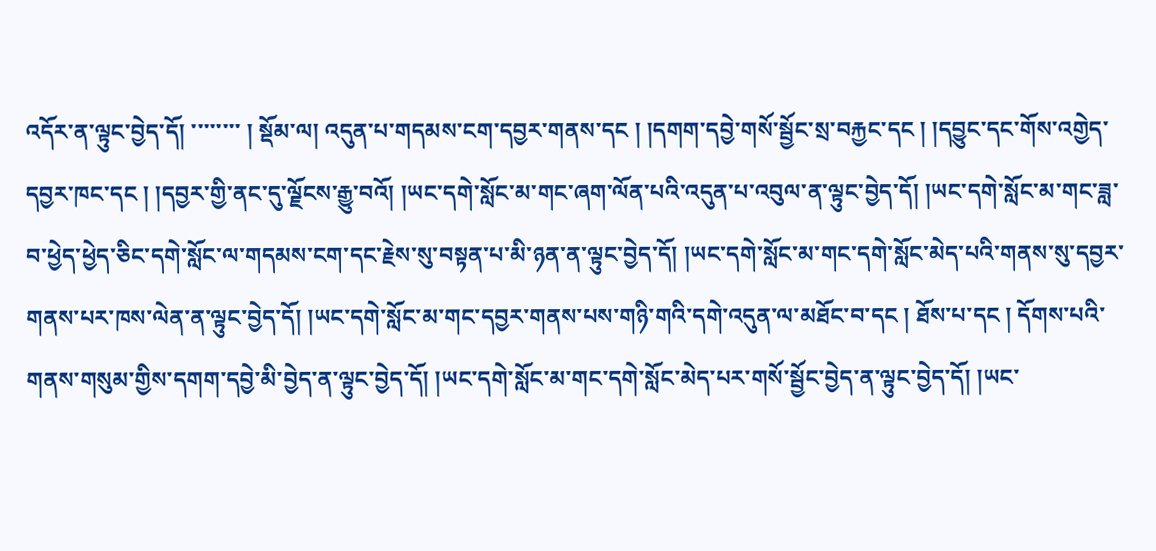འདོར་ན་ལྟུང་བྱེད་དོ། ་་་་་་་་ ། སྡོམ་ལ། འདུན་པ་གདམས་ངག་དབྱར་གནས་དང ། །དགག་དབྱེ་གསོ་སྦྱོང་སྲ་བརྐྱང་དང ། །དབྱུང་དང་གོས་འགྱེད་དབྱར་ཁང་དང ། །དབྱར་གྱི་ནང་དུ་ལྗོངས་རྒྱུ་བའོ། །ཡང་དགེ་སློང་མ་གང་ཞག་ལོན་པའི་འདུན་པ་འབུལ་ན་ལྟུང་བྱེད་དོ། །ཡང་དགེ་སློང་མ་གང་ཟླ་བ་ཕྱེད་ཕྱེད་ཅིང་དགེ་སློང་ལ་གདམས་ངག་དང་རྗེས་སུ་བསྟན་པ་མི་ཉན་ན་ལྟུང་བྱེད་དོ། །ཡང་དགེ་སློང་མ་གང་དགེ་སློང་མེད་པའི་གནས་སུ་དབྱར་གནས་པར་ཁས་ལེན་ན་ལྟུང་བྱེད་དོ། །ཡང་དགེ་སློང་མ་གང་དབྱར་གནས་པས་གཉི་གའི་དགེ་འདུན་ལ་མཐོང་བ་དང ། ཐོས་པ་དང ། དོགས་པའི་གནས་གསུམ་གྱིས་དགག་དབྱེ་མི་བྱེད་ན་ལྟུང་བྱེད་དོ། །ཡང་དགེ་སློང་མ་གང་དགེ་སློང་མེད་པར་གསོ་སྦྱོང་བྱེད་ན་ལྟུང་བྱེད་དོ། །ཡང་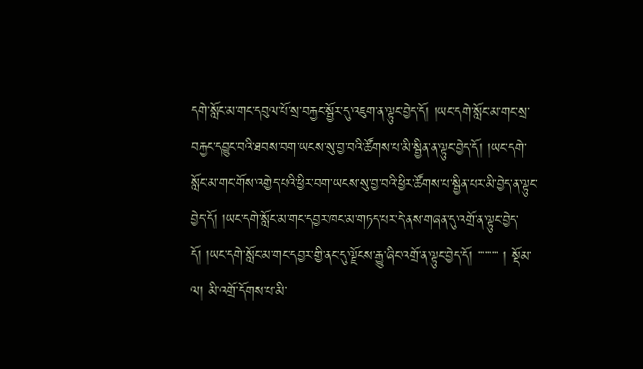དགེ་སློང་མ་གང་དབུལ་པོ་སྲ་བརྐྱང་སྦྱོར་དུ་འཇུག་ན་ལྟུང་བྱེད་དོ། །ཡང་དགེ་སློང་མ་གང་སྲ་བརྐྱང་དབྱུང་བའི་ཐབས་བག་ཡངས་སུ་བྱ་བའི་ཚོགས་པ་མི་སྦྱིན་ན་ལྟུང་བྱེད་དོ། །ཡང་དགེ་སློང་མ་གང་གོས་འགྱེད་པའི་ཕྱིར་བག་ཡངས་སུ་བྱ་བའི་ཕྱིར་ཚོགས་པ་སྦྱིན་པར་མི་བྱེད་ན་ལྟུང་བྱེད་དོ། །ཡང་དགེ་སློང་མ་གང་དབྱར་ཁང་མ་གཏད་པར་དེ་ནས་གཞན་དུ་འགྲོ་ན་ལྟུང་བྱེད་དོ། །ཡང་དགེ་སློང་མ་གང་དབྱར་གྱི་ནང་དུ་ལྗོངས་རྒྱུ་ཞིང་འགྲོ་ན་ལྟུང་བྱེད་དོ། ་་་་་་་་་ ། སྡོམ་ལ། མི་འགྲོ་དོགས་པ་མི་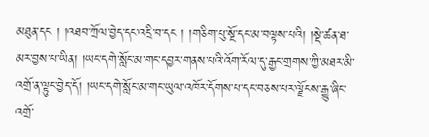མཐུན་དང ། །འཐབ་ཀྲོལ་བྱེད་དང་འདྲི་བ་དང ། །གཅིག་པུ་སྔོ་དང་མ་བལྟས་པའི། །སྡེ་ཚན་ཐ་མར་བྱས་པ་ཡིན། །ཡང་དགེ་སློང་མ་གང་དབྱར་གནས་པའི་འོག་རོལ་དུ་རྒྱང་གྲགས་ཀྱི་མཐར་མི་འགྲོ་ན་ལྟུང་བྱེད་དོ། །ཡང་དགེ་སློང་མ་གང་ཡུལ་འཁོར་དོགས་པ་དང་བཅས་པར་ལྗོངས་རྒྱུ་ཞིང་འགྲོ་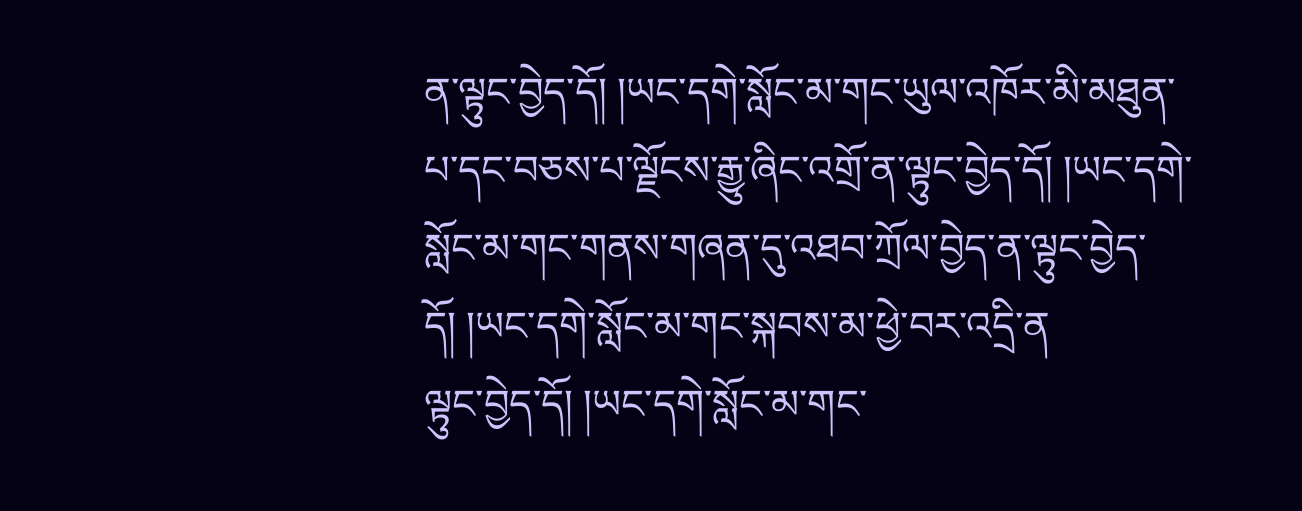ན་ལྟུང་བྱེད་དོ། །ཡང་དགེ་སློང་མ་གང་ཡུལ་འཁོར་མི་མཐུན་པ་དང་བཅས་པ་ལྗོངས་རྒྱུ་ཞིང་འགྲོ་ན་ལྟུང་བྱེད་དོ། །ཡང་དགེ་སློང་མ་གང་གནས་གཞན་དུ་འཐབ་ཀྲོལ་བྱེད་ན་ལྟུང་བྱེད་དོ། །ཡང་དགེ་སློང་མ་གང་སྐབས་མ་ཕྱེ་བར་འདྲི་ན
ལྟུང་བྱེད་དོ། །ཡང་དགེ་སློང་མ་གང་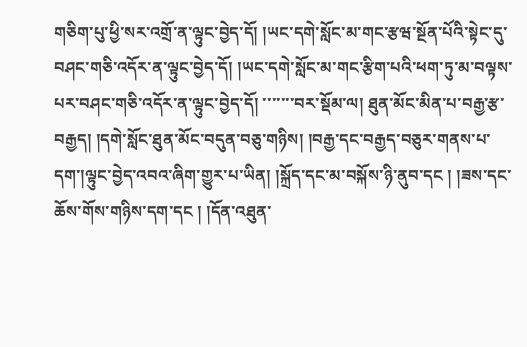གཅིག་པུ་ཕྱི་སར་འགྲོ་ན་ལྟུང་བྱེད་དོ། །ཡང་དགེ་སློང་མ་གང་རྩཝ་སྔོན་པོའི་སྟེང་དུ་བཤང་གཅི་འདོར་ན་ལྟུང་བྱེད་དོ། །ཡང་དགེ་སློང་མ་གང་རྩིག་པའི་ཕག་ཏུ་མ་བལྟས་པར་བཤང་གཅི་འདོར་ན་ལྟུང་བྱེད་དོ། ་་་་་་་བར་སྡོམ་ལ། ཐུན་མོང་མིན་པ་བརྒྱ་རྩ་བརྒྱད། །དགེ་སློང་ཐུན་མོང་བདུན་བཅུ་གཉིས། །བརྒྱ་དང་བརྒྱད་བཅུར་གནས་པ་དག་།ལྟུང་བྱེད་འབའ་ཞིག་གྱུར་པ་ཡིན། །སྐྲོད་དང་མ་བསྐོས་ཉི་ནུབ་དང ། །ཟས་དང་ཆོས་གོས་གཉིས་དག་དང ། །དོན་འཐུན་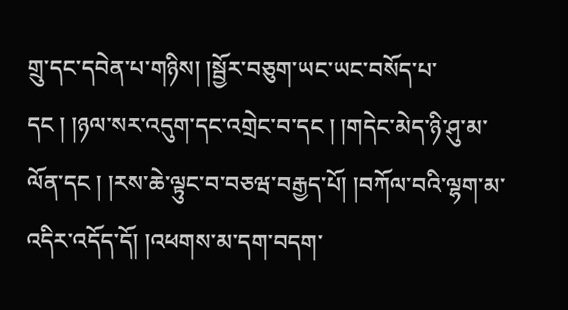གྲུ་དང་དབེན་པ་གཉིས། །སྦྱོར་བཅུག་ཡང་ཡང་བསོད་པ་དང ། །ཉལ་སར་འདུག་དང་འགྲེང་བ་དང ། །གདེང་མེད་ཉི་ཤུ་མ་ལོན་དང ། །རས་ཆེ་ལྟུང་བ་བཅཝ་བརྒྱད་པོ། །བཀོལ་བའི་ལྷག་མ་འདིར་འདོད་དོ། །འཕགས་མ་དག་བདག་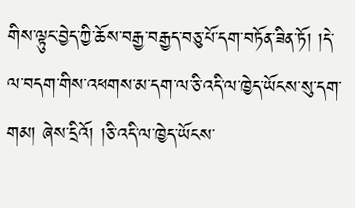གིས་ལྟུང་བྱེད་ཀྱི་ཆོས་བརྒྱ་བརྒྱད་བཅུ་པོ་དག་བཏོན་ཟིན་ཏོ། །དེ་ལ་བདག་གིས་འཕགས་མ་དག་ལ་ཅི་འདི་ལ་ཁྱེད་ཡོངས་སུ་དག་གམ། ཞེས་དྲིའོ། །ཅི་འདི་ལ་ཁྱེད་ཡོངས་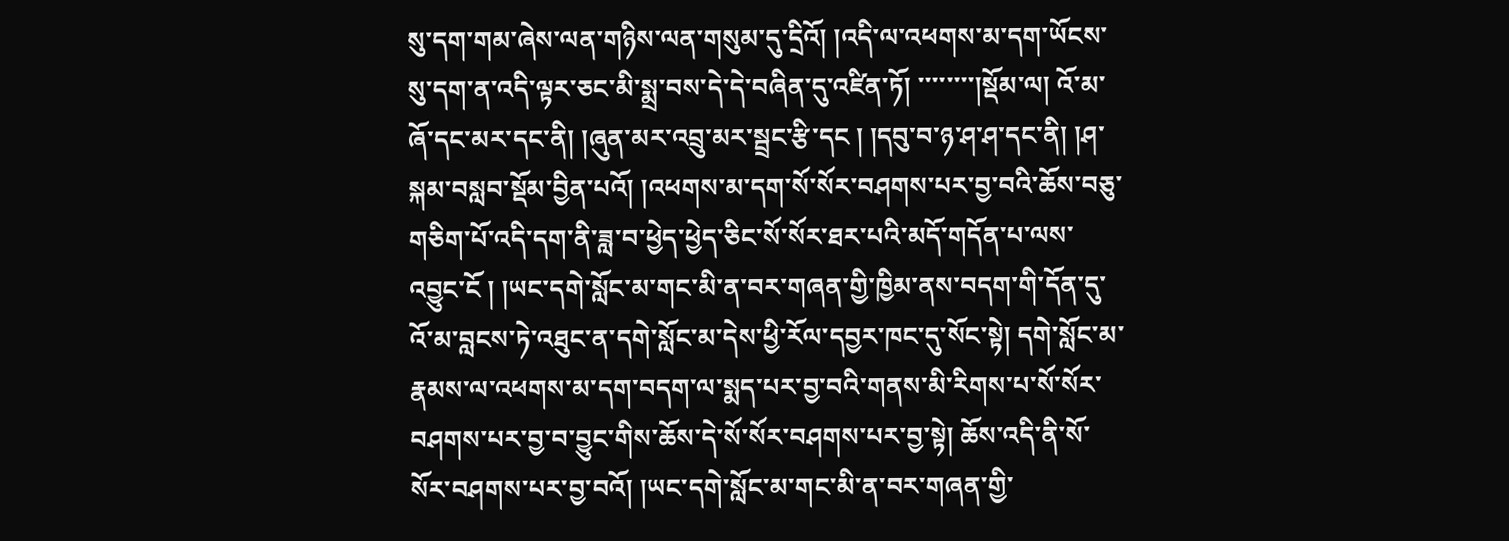སུ་དག་གམ་ཞེས་ལན་གཉིས་ལན་གསུམ་དུ་དྲིའོ། །འདི་ལ་འཕགས་མ་དག་ཡོངས་སུ་དག་ན་འདི་ལྟར་ཅང་མི་སྨྲ་བས་དེ་དེ་བཞིན་དུ་འཛིན་ཏོ། ་་་་་་་་།སྡོམ་ལ། འོ་མ་ཞོ་དང་མར་དང་ནི། །ཞུན་མར་འབྲུ་མར་སྦྲང་རྩི་དང ། །དབུ་བ་ཉ་ཤ་ཤ་དང་ནི། །ཤ་སྐམ་བསླབ་སྡོམ་བྱིན་པའོ། །འཕགས་མ་དག་སོ་སོར་བཤགས་པར་བྱ་བའི་ཆོས་བཅུ་གཅིག་པོ་འདི་དག་ནི་ཟླ་བ་ཕྱེད་ཕྱེད་ཅིང་སོ་སོར་ཐར་པའི་མདོ་གདོན་པ་ལས་འབྱུང་ངོ ། །ཡང་དགེ་སློང་མ་གང་མི་ན་བར་གཞན་གྱི་ཁྱིམ་ནས་བདག་གི་དོན་དུ་འོ་མ་བླངས་ཏེ་འཐུང་ན་དགེ་སློང་མ་དེས་ཕྱི་རོལ་དབྱར་ཁང་དུ་སོང་སྟེ། དགེ་སློང་མ་རྣམས་ལ་འཕགས་མ་དག་བདག་ལ་སྨད་པར་བྱ་བའི་གནས་མི་རིགས་པ་སོ་སོར་བཤགས་པར་བྱ་བ་བྱུང་གིས་ཆོས་དེ་སོ་སོར་བཤགས་པར་བྱ་སྟེ། ཆོས་འདི་ནི་སོ་སོར་བཤགས་པར་བྱ་བའོ། །ཡང་དགེ་སློང་མ་གང་མི་ན་བར་གཞན་གྱི་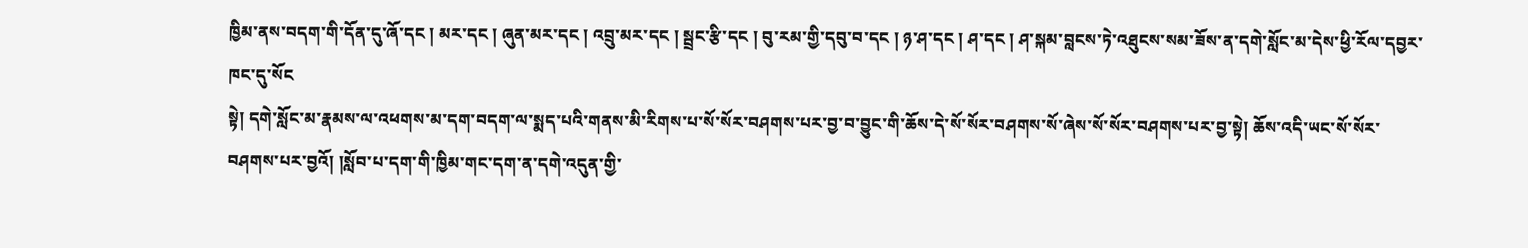ཁྱིམ་ནས་བདག་གི་དོན་དུ་ཞོ་དང ། མར་དང ། ཞུན་མར་དང ། འབྲུ་མར་དང ། སྦྲང་རྩི་དང ། བུ་རམ་གྱི་དབུ་བ་དང ། ཉ་ཤ་དང ། ཤ་དང ། ཤ་སྐམ་བླངས་ཏེ་འཐུངས་སམ་ཟོས་ན་དགེ་སློང་མ་དེས་ཕྱི་རོལ་དབྱར་ཁང་དུ་སོང
སྟེ། དགེ་སློང་མ་རྣམས་ལ་འཕགས་མ་དག་བདག་ལ་སྨད་པའི་གནས་མི་རིགས་པ་སོ་སོར་བཤགས་པར་བྱ་བ་བྱུང་གི་ཆོས་དེ་སོ་སོར་བཤགས་སོ་ཞེས་སོ་སོར་བཤགས་པར་བྱ་སྟེ། ཆོས་འདི་ཡང་སོ་སོར་བཤགས་པར་བྱའོ། །སློབ་པ་དག་གི་ཁྱིམ་གང་དག་ན་དགེ་འདུན་གྱི་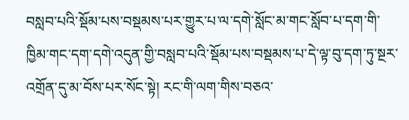བསླབ་པའི་སྡོམ་པས་བསྡམས་པར་གྱུར་པ་ལ་དགེ་སློང་མ་གང་སློབ་པ་དག་གི་ཁྱིམ་གང་དག་དགེ་འདུན་གྱི་བསླབ་པའི་སྡོམ་པས་བསྡམས་པ་དེ་ལྟ་བུ་དག་ཏུ་སྔར་འགྲོན་དུ་མ་བོས་པར་སོང་སྟེ། རང་གི་ལག་གིས་བཅའ་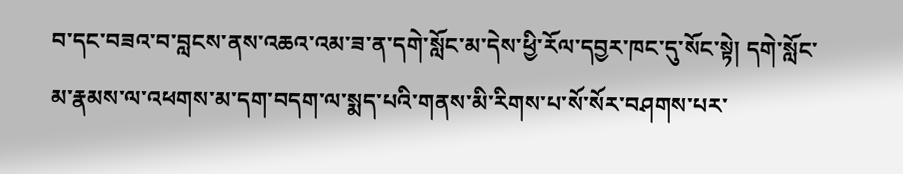བ་དང་བཟའ་བ་བླངས་ནས་འཆའ་འམ་ཟ་ན་དགེ་སློང་མ་དེས་ཕྱི་རོལ་དབྱར་ཁང་དུ་སོང་སྟེ། དགེ་སློང་མ་རྣམས་ལ་འཕགས་མ་དག་བདག་ལ་སྨད་པའི་གནས་མི་རིགས་པ་སོ་སོར་བཤགས་པར་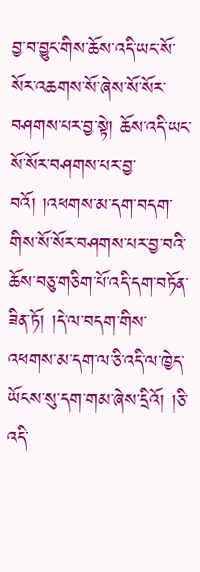བྱ་བ་བྱུང་གིས་ཆོས་འདི་ཡང་སོ་སོར་འཆགས་སོ་ཞེས་སོ་སོར་བཤགས་པར་བྱ་སྟེ། ཆོས་འདི་ཡང་སོ་སོར་བཤགས་པར་བྱ་བའོ། །འཕགས་མ་དག་བདག་གིས་སོ་སོར་བཤགས་པར་བྱ་བའི་ཆོས་བཅུ་གཅིག་པོ་འདི་དག་བཏོན་ཟིན་ཏོ། །དེ་ལ་བདག་གིས་འཕགས་མ་དག་ལ་ཅི་འདི་ལ་ཁྱེད་ཡོངས་སུ་དག་གམ་ཞེས་དྲིའོ། །ཅི་འདི་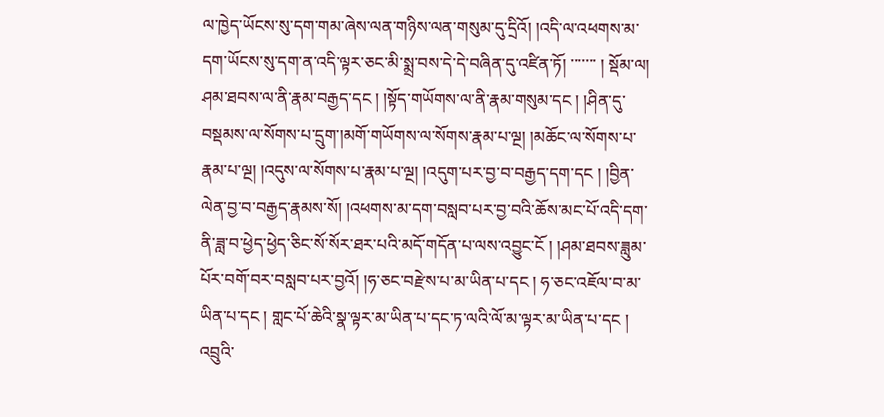ལ་ཁྱེད་ཡོངས་སུ་དག་གམ་ཞེས་ལན་གཉིས་ལན་གསུམ་དུ་དྲིའོ། །འདི་ལ་འཕགས་མ་དག་ཡོངས་སུ་དག་ན་འདི་ལྟར་ཅང་མི་སྨྲ་བས་དེ་དེ་བཞིན་དུ་འཛིན་ཏོ། ་་་་་་་ ། སྡོམ་ལ། ཤམ་ཐབས་ལ་ནི་རྣམ་བརྒྱད་དང ། །སྟོད་གཡོགས་ལ་ནི་རྣམ་གསུམ་དང ། །ཤིན་དུ་བསྡམས་ལ་སོགས་པ་དྲུག་།མགོ་གཡོགས་ལ་སོགས་རྣམ་པ་ལྔ། །མཆོང་ལ་སོགས་པ་རྣམ་པ་ལྔ། །འདུས་ལ་སོགས་པ་རྣམ་པ་ལྔ། །འདུག་པར་བྱ་བ་བརྒྱད་དག་དང ། །བྱིན་ལེན་བྱ་བ་བརྒྱད་རྣམས་སོ། །འཕགས་མ་དག་བསླབ་པར་བྱ་བའི་ཆོས་མང་པོ་འདི་དག་ནི་ཟླ་བ་ཕྱེད་ཕྱེད་ཅིང་སོ་སོར་ཐར་པའི་མདོ་གདོན་པ་ལས་འབྱུང་ངོ ། །ཤམ་ཐབས་ཟླུམ་པོར་བགོ་བར་བསླབ་པར་བྱའོ། །ཧ་ཅང་བརྫེས་པ་མ་ཡིན་པ་དང ། ཧ་ཅང་འཇོལ་བ་མ་ཡིན་པ་དང ། གླང་པོ་ཆེའི་སྣ་ལྟར་མ་ཡིན་པ་དང་ཏ་ལའི་ལོ་མ་ལྟར་མ་ཡིན་པ་དང ། འབྲུའི་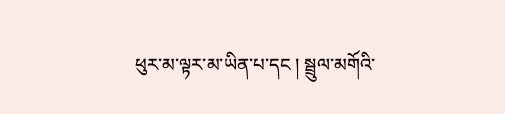ཕུར་མ་ལྟར་མ་ཡིན་པ་དང ། སྦྲུལ་མགོའི་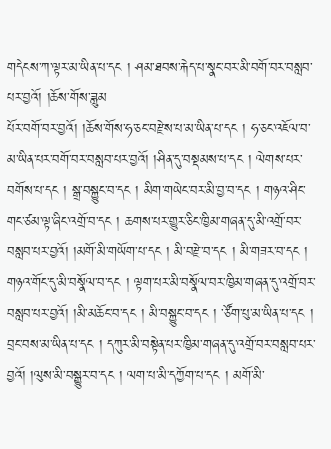གདེངས་ཀ་ལྟར་མ་ཡིན་པ་དང ། ཤམ་ཐབས་རྐེད་པ་སྣང་བར་མི་བགོ་བར་བསླབ་པར་བྱའོ། །ཆོས་གོས་ཟླུམ
པོར་བགོ་བར་བྱའོ། །ཆོས་གོས་ཧ་ཅང་བརྫེས་པ་མ་ཡིན་པ་དང ། ཧ་ཅང་འཇོལ་བ་མ་ཡིན་པར་བགོ་བར་བསླབ་པར་བྱའོ། །ཤིན་དུ་བསྡམས་པ་དང ། ལེགས་པར་བགོས་པ་དང ། སྒྲ་བསྐྱུང་བ་དང ། མིག་གཡེང་བར་མི་བྱ་བ་དང ། གཉའ་ཤིང་གང་ཙམ་ལྟ་ཞིང་འགྲོ་བ་དང ། ཆགས་པར་གྱུར་ཅིང་ཁྱིམ་གཞན་དུ་མི་འགྲོ་བར་བསླབ་པར་བྱའོ། །མགོ་མི་གཡོག་པ་དང ། མི་བརྫེ་བ་དང ། མི་གཟར་བ་དང ། གཉའ་གོང་དུ་མི་བསྣོལ་བ་དང ། ལྟག་པར་མི་བསྣོལ་བར་ཁྱིམ་གཞན་དུ་འགྲོ་བར་བསླབ་པར་བྱའོ། །མི་མཆོང་བ་དང ། མི་བསྐྱུང་བ་དང ། ་ཙོག་པུ་མ་ཡིན་པ་དང ། བྲང་བས་མ་ཡིན་པ་དང ། དཀུར་མི་བསྟེན་པར་ཁྱིམ་གཞན་དུ་འགྲོ་བར་བསླབ་པར་བྱའོ། །ལུས་མི་བསྒྱུར་བ་དང ། ལག་པ་མི་དཀྱོག་པ་དང ། མགོ་མི་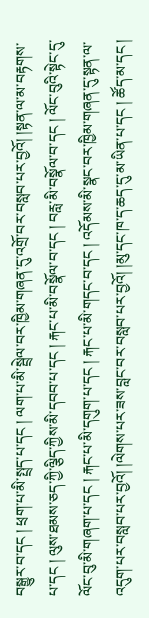བསྒྱུར་བ་དང ། ཕྲག་པ་མི་སྤྲད་པ་དང ། ལག་པ་མི་སྦྲེལ་བར་ཁྱིམ་གཞན་དུ་འགྲོ་བར་བསླབ་པར་བྱའོ། །སྟན་ལ་མ་བརྟགས་པ་དང ། ལུས་ཐམས་ཅད་ཀྱི་ལྕིད་ཀྱིས་མི་དབབ་པ་དང ། རྐང་པ་མི་བསྣོལ་བ་དང ། བརླ་མི་བསྣོལ་བ་དང ། ལོང་བུའི་སྟེང་དུ་ལོང་བུ་མི་གཞག་པ་དང ། རྐང་པ་མི་དགུག་པ་དང ། རྐང་པ་མི་གདང་བ་དང ། འདོམས་མི་སྣང་བར་ཁྱིམ་གཞན་དུ་སྟན་ལ་འདུག་པར་བསླབ་པར་བྱའོ། །ལེགས་པར་ཟས་བླང་བར་བསླབ་པར་བྱའོ། །མུ་དང་ཁ་ད་ཆད་དུ་མ་ཡིན་པ་དང ། ཚོད་མ་དང །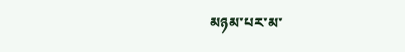མཉམ་པར་མ་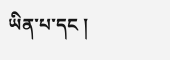ཡིན་པ་དང །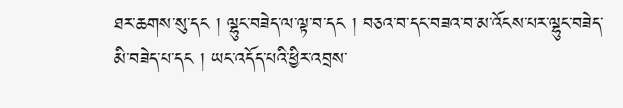ཐར་ཆགས་སུ་དང ། ལྷུང་བཟེད་ལ་ལྟ་བ་དང ། བཅའ་བ་དང་བཟའ་བ་མ་འོངས་པར་ལྷུང་བཟེད་མི་བཟེད་པ་དང ། ཡང་འདོད་པའི་ཕྱིར་འབྲས་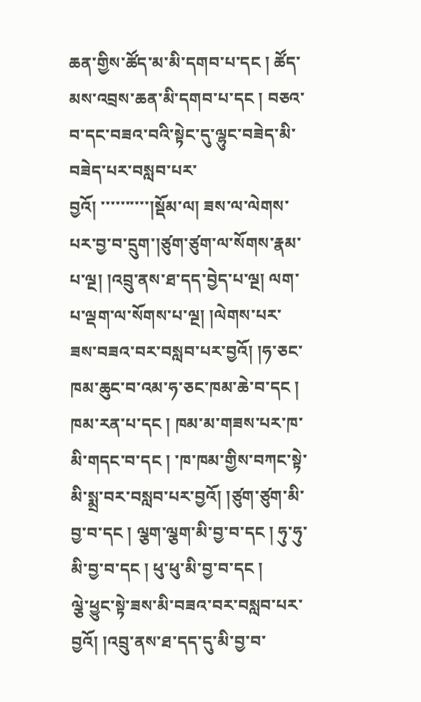ཆན་གྱིས་ཚོད་མ་མི་དགབ་པ་དང ། ཚོད་མས་འབྲས་ཆན་མི་དགབ་པ་དང ། བཅའ་བ་དང་བཟའ་བའི་སྟེང་དུ་ལྷུང་བཟེད་མི་བཟེད་པར་བསླབ་པར་བྱའོ། ་་་་་་་་་་།སྡོམ་ལ། ཟས་ལ་ལེགས་པར་བྱ་བ་དྲུག་།ཙུག་ཙུག་ལ་སོགས་རྣམ་པ་ལྔ། །འབྲུ་ནས་ཐ་དད་བྱེད་པ་ལྔ། ལག་པ་ལྡག་ལ་སོགས་པ་ལྔ། །ལེགས་པར་ཟས་བཟའ་བར་བསླབ་པར་བྱའོ། །ཧ་ཅང་ཁམ་ཆུང་བ་འམ་ཧ་ཅང་ཁམ་ཆེ་བ་དང ། ཁམ་རན་པ་དང ། ཁམ་མ་གཟས་པར་ཁ་མི་གདང་བ་དང ། ་ཁ་ཁམ་གྱིས་བཀང་སྟེ་མི་སྨྲ་བར་བསླབ་པར་བྱའོ། །ཙུག་ཙུག་མི་བྱ་བ་དང ། ལྕག་ལྕག་མི་བྱ་བ་དང ། ཧུ་ཧུ་མི་བྱ་བ་དང ། ཕུ་ཕུ་མི་བྱ་བ་དང །
ལྕེ་ཕྱུང་སྟེ་ཟས་མི་བཟའ་བར་བསླབ་པར་བྱའོ། །འབྲུ་ནས་ཐ་དད་དུ་མི་བྱ་བ་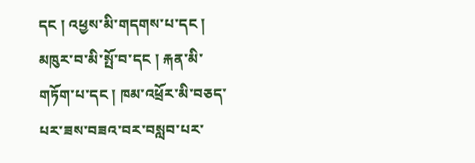དང ། འཕྱས་མི་གདགས་པ་དང ། མཁུར་བ་མི་སྤོ་བ་དང ། རྐན་མི་གཏོག་པ་དང ། ཁམ་འཕྲོར་མི་བཅད་པར་ཟས་བཟའ་བར་བསླབ་པར་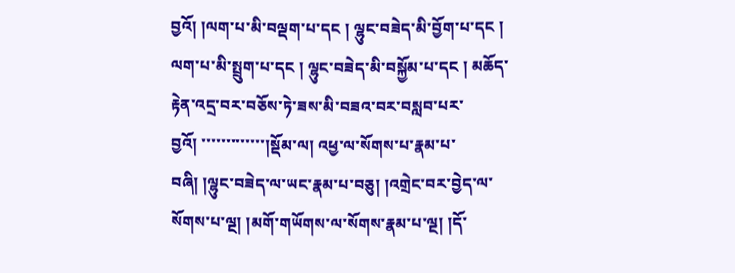བྱའོ། །ལག་པ་མི་བལྡག་པ་དང ། ལྷུང་བཟེད་མི་བྱོག་པ་དང ། ལག་པ་མི་སྤྲུག་པ་དང ། ལྷུང་བཟེད་མི་བསྐྱོམ་པ་དང ། མཆོད་རྟེན་འདྲ་བར་བཅོས་ཏེ་ཟས་མི་བཟའ་བར་བསླབ་པར་བྱའོ། ་་་་་་་་་་་་་།སྡོམ་ལ། འཕྱ་ལ་སོགས་པ་རྣམ་པ་བཞི། །ལྷུང་བཟེད་ལ་ཡང་རྣམ་པ་བཅུ། །འགྲེང་བར་བྱེད་ལ་སོགས་པ་ལྔ། །མགོ་གཡོགས་ལ་སོགས་རྣམ་པ་ལྔ། །དོ་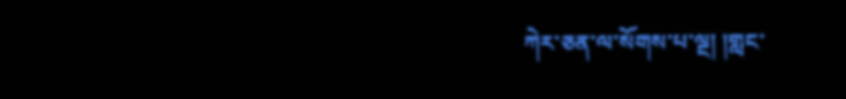ཀེར་ཅན་ལ་སོགས་པ་ལྔ། །གླང་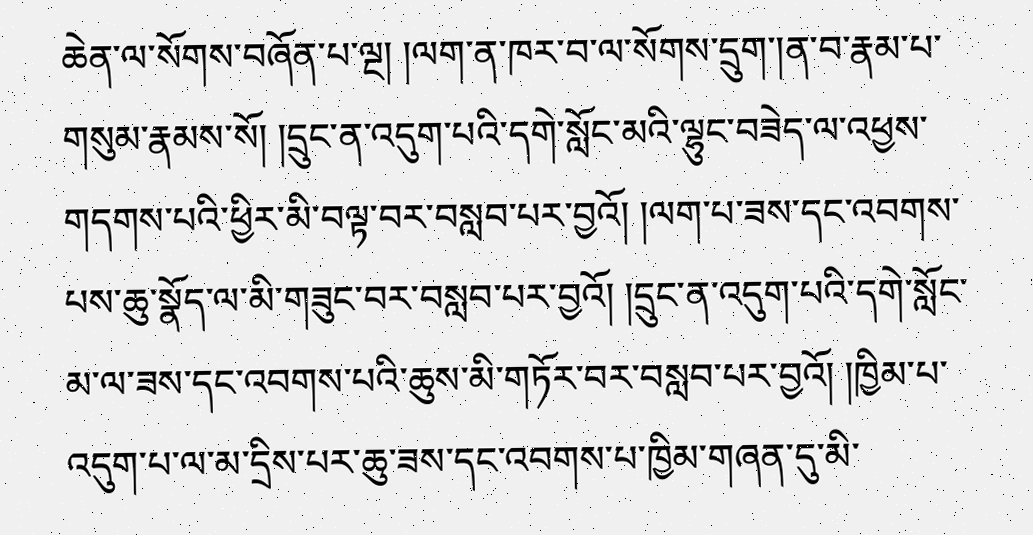ཆེན་ལ་སོགས་བཞོན་པ་ལྔ། །ལག་ན་ཁར་བ་ལ་སོགས་དྲུག་།ན་བ་རྣམ་པ་གསུམ་རྣམས་སོ། །དྲུང་ན་འདུག་པའི་དགེ་སློང་མའི་ལྷུང་བཟེད་ལ་འཕྱས་གདགས་པའི་ཕྱིར་མི་བལྟ་བར་བསླབ་པར་བྱའོ། །ལག་པ་ཟས་དང་འབགས་པས་ཆུ་སྣོད་ལ་མི་གཟུང་བར་བསླབ་པར་བྱའོ། །དྲུང་ན་འདུག་པའི་དགེ་སློང་མ་ལ་ཟས་དང་འབགས་པའི་ཆུས་མི་གཏོར་བར་བསླབ་པར་བྱའོ། །ཁྱིམ་པ་འདུག་པ་ལ་མ་དྲིས་པར་ཆུ་ཟས་དང་འབགས་པ་ཁྱིམ་གཞན་དུ་མི་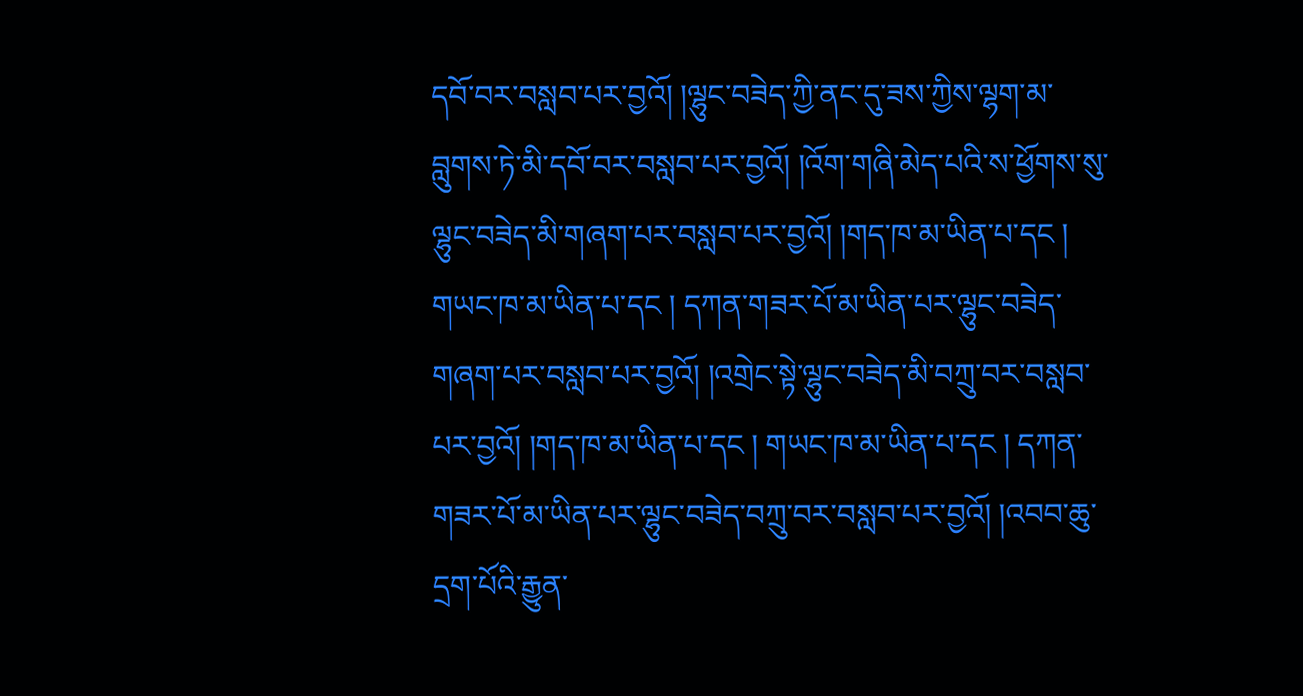དབོ་བར་བསླབ་པར་བྱའོ། །ལྷུང་བཟེད་ཀྱི་ནང་དུ་ཟས་ཀྱིས་ལྷག་མ་བླུགས་ཏེ་མི་དབོ་བར་བསླབ་པར་བྱའོ། །འོག་གཞི་མེད་པའི་ས་ཕྱོགས་སུ་ལྷུང་བཟེད་མི་གཞག་པར་བསླབ་པར་བྱའོ། །གད་ཁ་མ་ཡིན་པ་དང ། གཡང་ཁ་མ་ཡིན་པ་དང ། དཀན་གཟར་པོ་མ་ཡིན་པར་ལྷུང་བཟེད་གཞག་པར་བསླབ་པར་བྱའོ། །འགྲེང་སྟེ་ལྷུང་བཟེད་མི་བཀྲུ་བར་བསླབ་པར་བྱའོ། །གད་ཁ་མ་ཡིན་པ་དང ། གཡང་ཁ་མ་ཡིན་པ་དང ། དཀན་གཟར་པོ་མ་ཡིན་པར་ལྷུང་བཟེད་བཀྲུ་བར་བསླབ་པར་བྱའོ། །འབབ་ཆུ་དྲག་པོའི་རྒྱུན་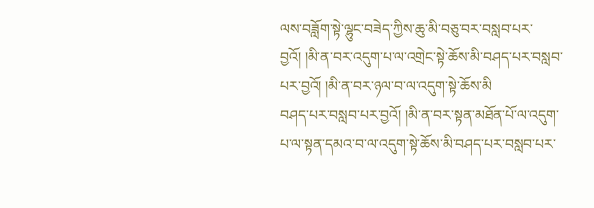ལས་བཟློག་སྟེ་ལྷུང་བཟེད་ཀྱིས་ཆུ་མི་བཅུ་བར་བསླབ་པར་བྱའོ། །མི་ན་བར་འདུག་པ་ལ་འགྲེང་སྟེ་ཆོས་མི་བཤད་པར་བསླབ་པར་བྱའོ། །མི་ན་བར་ཉལ་བ་ལ་འདུག་སྟེ་ཆོས་མི
བཤད་པར་བསླབ་པར་བྱའོ། །མི་ན་བར་སྟན་མཐོན་པོ་ལ་འདུག་པ་ལ་སྟན་དམའ་བ་ལ་འདུག་སྟེ་ཆོས་མི་བཤད་པར་བསླབ་པར་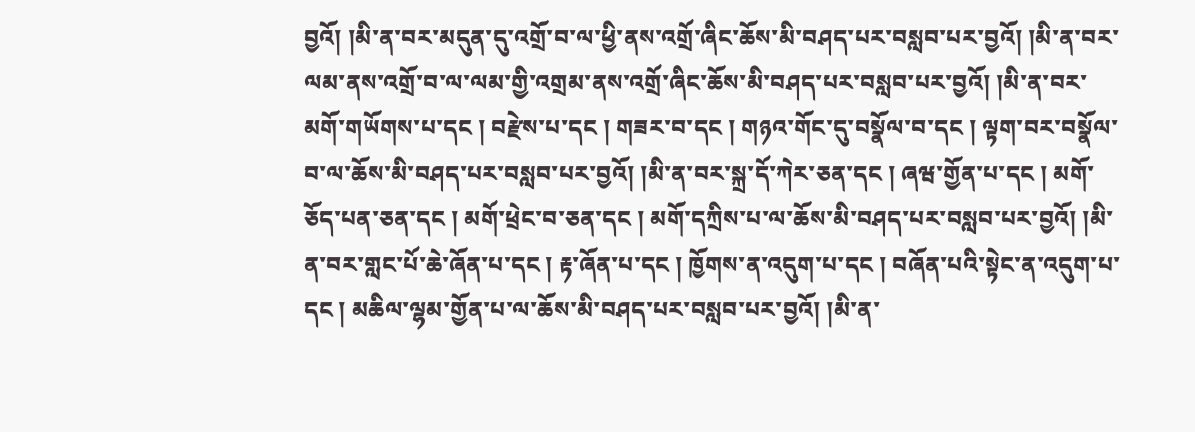བྱའོ། །མི་ན་བར་མདུན་དུ་འགྲོ་བ་ལ་ཕྱི་ནས་འགྲོ་ཞིང་ཆོས་མི་བཤད་པར་བསླབ་པར་བྱའོ། །མི་ན་བར་ལམ་ནས་འགྲོ་བ་ལ་ལམ་གྱི་འགྲམ་ནས་འགྲོ་ཞིང་ཆོས་མི་བཤད་པར་བསླབ་པར་བྱའོ། །མི་ན་བར་མགོ་གཡོགས་པ་དང ། བརྫེས་པ་དང ། གཟར་བ་དང ། གཉའ་གོང་དུ་བསྣོལ་བ་དང ། ལྟག་བར་བསྣོལ་བ་ལ་ཆོས་མི་བཤད་པར་བསླབ་པར་བྱའོ། །མི་ན་བར་སྐྲ་དོ་ཀེར་ཅན་དང ། ཞཝ་གྱོན་པ་དང ། མགོ་ཅོད་པན་ཅན་དང ། མགོ་ཕྲེང་བ་ཅན་དང ། མགོ་དཀྲིས་པ་ལ་ཆོས་མི་བཤད་པར་བསླབ་པར་བྱའོ། །མི་ན་བར་གླང་པོ་ཆེ་ཞོན་པ་དང ། རྟ་ཞོན་པ་དང ། ཁྱོགས་ན་འདུག་པ་དང ། བཞོན་པའི་སྟེང་ན་འདུག་པ་དང ། མཆིལ་ལྷམ་གྱོན་པ་ལ་ཆོས་མི་བཤད་པར་བསླབ་པར་བྱའོ། །མི་ན་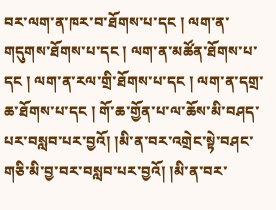བར་ལག་ན་ཁར་བ་ཐོགས་པ་དང ། ལག་ན་གདུགས་ཐོགས་པ་དང ། ལག་ན་མཚོན་ཐོགས་པ་དང ། ལག་ན་རལ་གྲི་ཐོགས་པ་དང ། ལག་ན་དགྲ་ཆ་ཐོགས་པ་དང ། གོ་ཆ་གྱོན་པ་ལ་ཆོས་མི་བཤད་པར་བསླབ་པར་བྱའོ། །མི་ན་བར་འགྲེང་སྟེ་བཤང་གཅི་མི་བྱ་བར་བསླབ་པར་བྱའོ། །མི་ན་བར་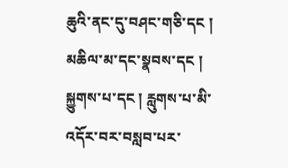ཆུའི་ནང་དུ་བཤང་གཅི་དང ། མཆིལ་མ་དང་སྣབས་དང ། སྐྱུགས་པ་དང ། རླུགས་པ་མི་འདོར་བར་བསླབ་པར་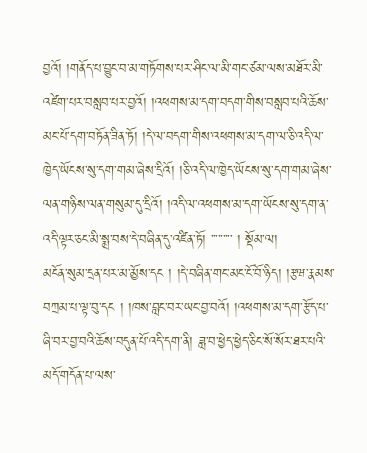བྱའོ། །གནོད་པ་བྱུང་བ་མ་གཏོགས་པར་ཤིང་ལ་མི་གང་ཙམ་ལས་མཐོར་མི་འཛེག་པར་བསླབ་པར་བྱའོ། །འཕགས་མ་དག་བདག་གིས་བསླབ་པའི་ཆོས་མང་པོ་དག་བཏོན་ཟིན་ཏོ། །དེ་ལ་བདག་གིས་འཕགས་མ་དག་ལ་ཅི་འདི་ལ་ཁྱེད་ཡོངས་སུ་དག་གམ་ཞེས་དྲིའོ། །ཅི་འདི་ལ་ཁྱེད་ཡོངས་སུ་དག་གམ་ཞེས་ལན་གཉིས་ལན་གསུམ་དུ་དྲིའོ། །འདི་ལ་འཕགས་མ་དག་ཡོངས་སུ་དག་ན་འདི་ལྟར་ཅང་མི་སྨྲ་བས་དེ་བཞིན་དུ་འཛིན་ཏོ། ་་་་་་་་་ ། སྡོམ་ལ།
མངོན་སུམ་དྲན་པར་མ་མྱོས་དང ། །དེ་བཞིན་གང་མང་ངོ་བོ་ཉིད། །རྩཝ་རྣམས་བཀྲམ་པ་ལྟ་བུ་དང ། །ཁས་བླང་བར་ཡང་བྱ་བའོ། །འཕགས་མ་དག་རྩོད་པ་ཞི་བར་བྱ་བའི་ཆོས་བདུན་པོ་འདི་དག་ནི། ཟླ་བ་ཕྱེད་ཕྱེད་ཅིང་སོ་སོར་ཐར་པའི་མདོ་གདོན་པ་ལས་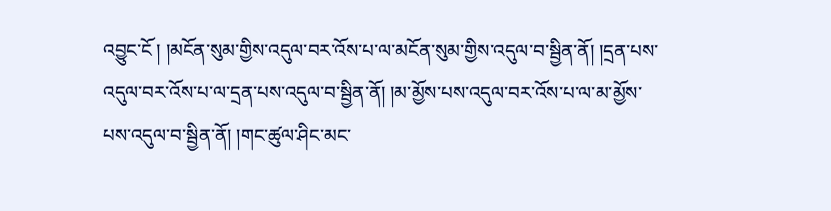འབྱུང་ངོ ། །མངོན་སུམ་གྱིས་འདུལ་བར་འོས་པ་ལ་མངོན་སུམ་གྱིས་འདུལ་བ་སྦྱིན་ནོ། །དྲན་པས་འདུལ་བར་འོས་པ་ལ་དྲན་པས་འདུལ་བ་སྦྱིན་ནོ། །མ་མྱོས་པས་འདུལ་བར་འོས་པ་ལ་མ་མྱོས་པས་འདུལ་བ་སྦྱིན་ནོ། །གང་ཚུལ་ཤིང་མང་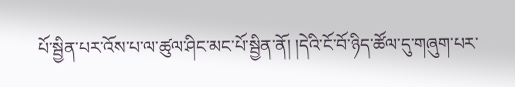པོ་སྦྱིན་པར་འོས་པ་ལ་ཚུལ་ཤིང་མང་པོ་སྦྱིན་ནོ། །དེའི་ངོ་བོ་ཉིད་ཚོལ་དུ་གཞུག་པར་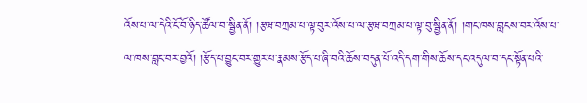འོས་པ་ལ་དེའི་ངོ་བོ་ཉིད་ཚོལ་བ་སྦྱིན་ནོ། །རྩཝ་བཀྲམ་པ་ལྟ་བུར་འོས་པ་ལ་རྩཝ་བཀྲམ་པ་ལྟ་བུ་སྦྱིན་ནོ། །གང་ཁས་བླངས་བར་འོས་པ་ལ་ཁས་བླང་བར་བྱའོ། །རྩོད་པ་བྱུང་བར་གྱུར་པ་རྣམས་རྩོད་པ་ཞི་བའི་ཆོས་བདུན་པོ་འདི་དག་གིས་ཆོས་དང་འདུལ་བ་དང་སྟོན་པའི་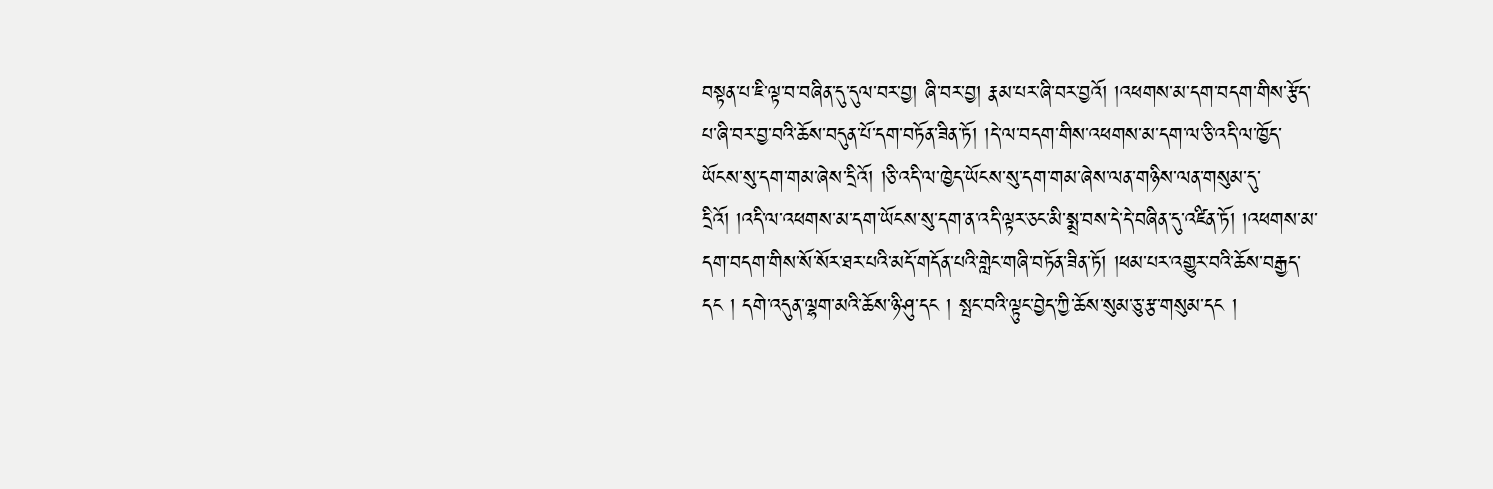བསྟན་པ་ཇི་ལྟ་བ་བཞིན་དུ་དུལ་བར་བྱ། ཞི་བར་བྱ། རྣམ་པར་ཞི་བར་བྱའོ། །འཕགས་མ་དག་བདག་གིས་རྩོད་པ་ཞི་བར་བྱ་བའི་ཆོས་བདུན་པོ་དག་བཏོན་ཟིན་ཏོ། །དེ་ལ་བདག་གིས་འཕགས་མ་དག་ལ་ཅི་འདི་ལ་ཁྱོད་ཡོངས་སུ་དག་གམ་ཞེས་དྲིའོ། །ཅི་འདི་ལ་ཁྱེད་ཡོངས་སུ་དག་གམ་ཞེས་ལན་གཉིས་ལན་གསུམ་དུ་དྲིའོ། །འདི་ལ་འཕགས་མ་དག་ཡོངས་སུ་དག་ན་འདི་ལྟར་ཅང་མི་སྨྲ་བས་དེ་དེ་བཞིན་དུ་འཛིན་ཏོ། །འཕགས་མ་དག་བདག་གིས་སོ་སོར་ཐར་པའི་མདོ་གདོན་པའི་གླེང་གཞི་བཏོན་ཟིན་ཏོ། །ཕམ་པར་འགྱུར་བའི་ཆོས་བརྒྱད་དང ། དགེ་འདུན་ལྷག་མའི་ཆོས་ཉི་ཤུ་དང ། སྤང་བའི་ལྟུང་བྱེད་ཀྱི་ཆོས་སུམ་ཅུ་རྩ་གསུམ་དང །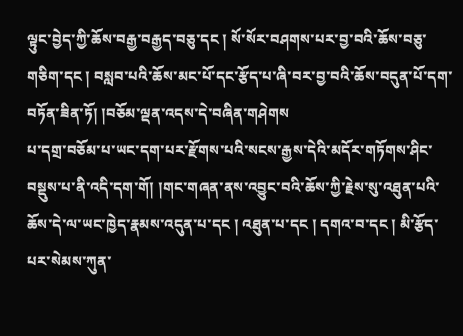ལྟུང་བྱེད་ཀྱི་ཆོས་བརྒྱ་བརྒྱད་བཅུ་དང ། སོ་སོར་བཤགས་པར་བྱ་བའི་ཆོས་བཅུ་གཅིག་དང ། བསླབ་པའི་ཆོས་མང་པོ་དང་རྩོད་པ་ཞི་བར་བྱ་བའི་ཆོས་བདུན་པོ་དག་བཏོན་ཟིན་ཏོ། །བཅོམ་ལྡན་འདས་དེ་བཞིན་གཤེགས
པ་དགྲ་བཅོམ་པ་ཡང་དག་པར་རྫོགས་པའི་སངས་རྒྱས་དེའི་མདོར་གཏོགས་ཤིང་བསྡུས་པ་ནི་འདི་དག་གོ། །གང་གཞན་ནས་འབྱུང་བའི་ཆོས་ཀྱི་རྗེས་སུ་འཐུན་པའི་ཆོས་དེ་ལ་ཡང་ཁྱེད་རྣམས་འདུན་པ་དང ། འཐུན་པ་དང ། དགའ་བ་དང ། མི་རྩོད་པར་སེམས་ཀུན་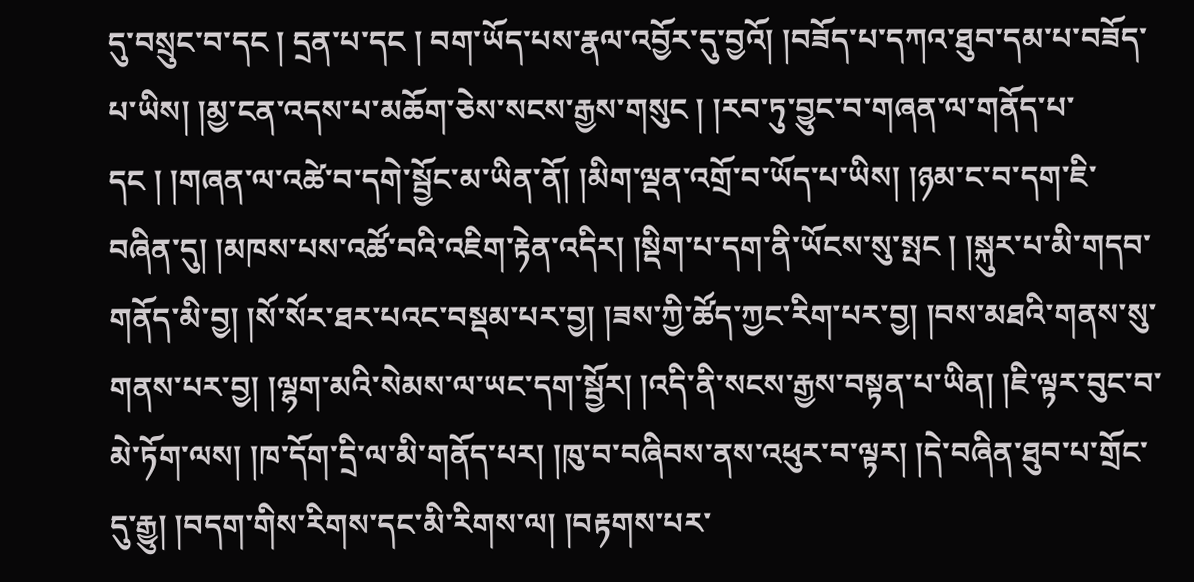དུ་བསྲུང་བ་དང ། དྲན་པ་དང ། བག་ཡོད་པས་རྣལ་འབྱོར་དུ་བྱའོ། །བཟོད་པ་དཀའ་ཐུབ་དམ་པ་བཟོད་པ་ཡིས། །མྱ་ངན་འདས་པ་མཆོག་ཅེས་སངས་རྒྱས་གསུང ། །རབ་ཏུ་བྱུང་བ་གཞན་ལ་གནོད་པ་དང ། །གཞན་ལ་འཚེ་བ་དགེ་སྦྱོང་མ་ཡིན་ནོ། །མིག་ལྡན་འགྲོ་བ་ཡོད་པ་ཡིས། །ཉམ་ང་བ་དག་ཇི་བཞིན་དུ། །མཁས་པས་འཚོ་བའི་འཇིག་རྟེན་འདིར། །སྡིག་པ་དག་ནི་ཡོངས་སུ་སྤང ། །སྐུར་པ་མི་གདབ་གནོད་མི་བྱ། །སོ་སོར་ཐར་པའང་བསྡམ་པར་བྱ། །ཟས་ཀྱི་ཚོད་ཀྱང་རིག་པར་བྱ། །བས་མཐའི་གནས་སུ་གནས་པར་བྱ། །ལྷག་མའི་སེམས་ལ་ཡང་དག་སྦྱོར། །འདི་ནི་སངས་རྒྱས་བསྟན་པ་ཡིན། །ཇི་ལྟར་བུང་བ་མེ་ཏོག་ལས། །ཁ་དོག་དྲི་ལ་མི་གནོད་པར། །ཁུ་བ་བཞིབས་ནས་འཕུར་བ་ལྟར། །དེ་བཞིན་ཐུབ་པ་གྲོང་དུ་རྒྱུ། །བདག་གིས་རིགས་དང་མི་རིགས་ལ། །བརྟགས་པར་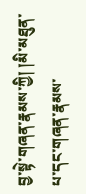བྱ་སྟེ་གཞན་རྣམས་ཀྱི། །མི་མཐུན་པ་དང་གཞན་རྣམས་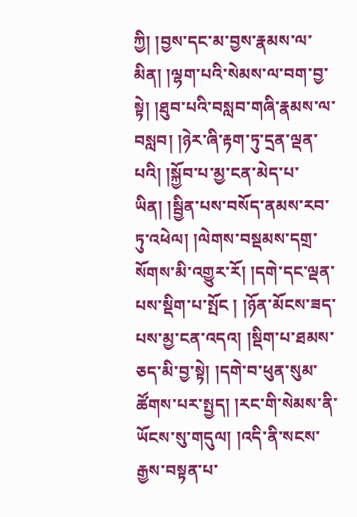ཀྱི། །བྱས་དང་མ་བྱས་རྣམས་ལ་མིན། །ལྷག་པའི་སེམས་ལ་བག་བྱ་སྟེ། །ཐུབ་པའི་བསླབ་གཞི་རྣམས་ལ་བསླབ། །ཉེར་ཞི་རྟག་ཏུ་དྲན་ལྡན་པའི། །སྐྱོབ་པ་མྱ་ངན་མེད་པ་ཡིན། །སྦྱིན་པས་བསོད་ནམས་རབ་ཏུ་འཕེལ། །ལེགས་བསྡམས་དགྲ་སོགས་མི་འགྱུར་རོ། །དགེ་དང་ལྡན་པས་སྡིག་པ་སྤོང ། །ཉོན་མོངས་ཟད་པས་མྱ་ངན་འདའ། །སྡིག་པ་ཐམས་ཅད་མི་བྱ་སྟེ། །དགེ་བ་ཕུན་སུམ་ཚོགས་པར་སྤྱད། །རང་གི་སེམས་ནི་ཡོངས་སུ་གདུལ། །འདི་ནི་སངས་རྒྱས་བསྟན་པ་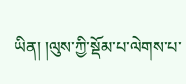ཡིན། །ལུས་ཀྱི་སྡོམ་པ་ལེགས་པ་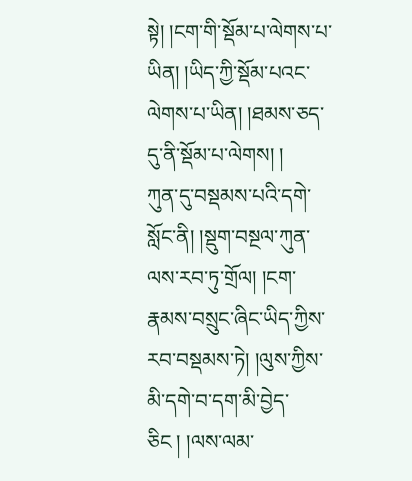སྟེ། །ངག་གི་སྡོམ་པ་ལེགས་པ་ཡིན། །ཡིད་ཀྱི་སྡོམ་པའང་ལེགས་པ་ཡིན། །ཐམས་ཅད་དུ་ནི་སྡོམ་པ་ལེགས། །
ཀུན་དུ་བསྡམས་པའི་དགེ་སློང་ནི། །སྡུག་བསྔལ་ཀུན་ལས་རབ་ཏུ་གྲོལ། །ངག་རྣམས་བསྲུང་ཞིང་ཡིད་ཀྱིས་རབ་བསྡམས་ཏེ། །ལུས་ཀྱིས་མི་དགེ་བ་དག་མི་བྱེད་ཅིང ། །ལས་ལམ་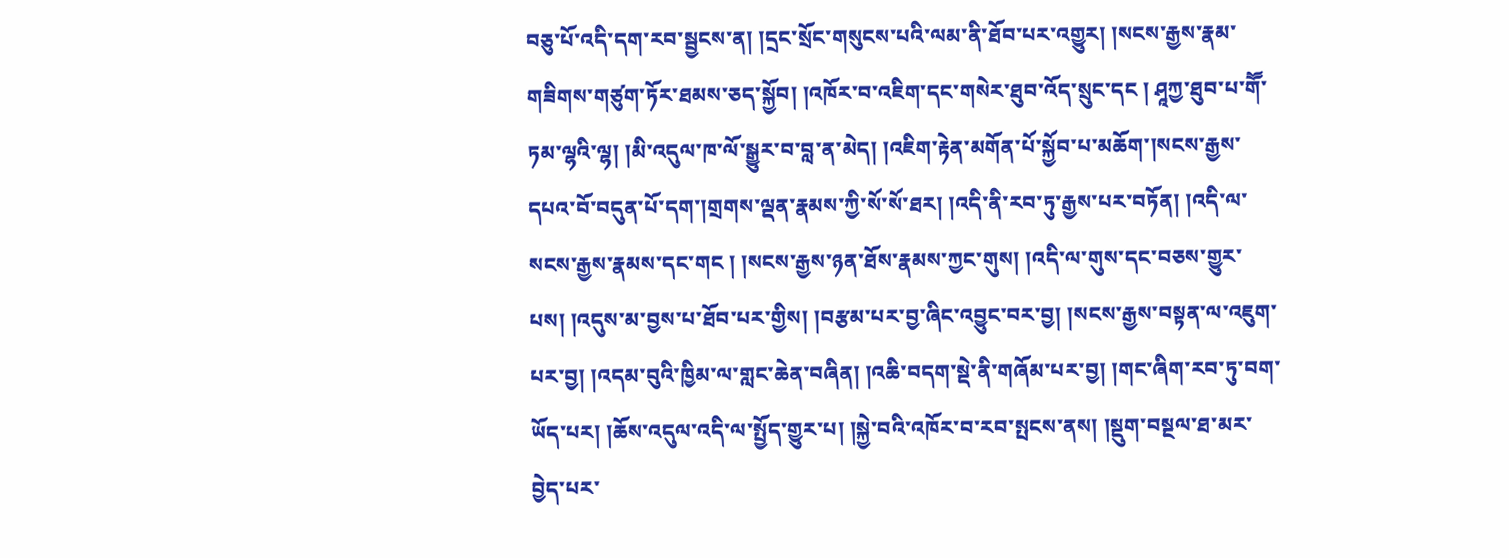བཅུ་པོ་འདི་དག་རབ་སྦྱངས་ན། །དྲང་སྲོང་གསུངས་པའི་ལམ་ནི་ཐོབ་པར་འགྱུར། །སངས་རྒྱས་རྣམ་གཟིགས་གཙུག་ཏོར་ཐམས་ཅད་སྐྱོབ། །འཁོར་བ་འཇིག་དང་གསེར་ཐུབ་འོད་སྲུང་དང ། ཤཱཀྱ་ཐུབ་པ་གཽ་ཏམ་ལྷའི་ལྷ། །མི་འདུལ་ཁ་ལོ་སྒྱུར་བ་བླ་ན་མེད། །འཇིག་རྟེན་མགོན་པོ་སྐྱོབ་པ་མཆོག་།སངས་རྒྱས་དཔའ་བོ་བདུན་པོ་དག་།གྲགས་ལྡན་རྣམས་ཀྱི་སོ་སོ་ཐར། །འདི་ནི་རབ་ཏུ་རྒྱས་པར་བཏོན། །འདི་ལ་སངས་རྒྱས་རྣམས་དང་གང ། །སངས་རྒྱས་ཉན་ཐོས་རྣམས་ཀྱང་གུས། །འདི་ལ་གུས་དང་བཅས་གྱུར་པས། །འདུས་མ་བྱས་པ་ཐོབ་པར་གྱིས། །བརྩམ་པར་བྱ་ཞིང་འབྱུང་བར་བྱ། །སངས་རྒྱས་བསྟན་ལ་འཇུག་པར་བྱ། །འདམ་བུའི་ཁྱིམ་ལ་གླང་ཆེན་བཞིན། །འཆི་བདག་སྡེ་ནི་གཞོམ་པར་བྱ། །གང་ཞིག་རབ་ཏུ་བག་ཡོད་པར། །ཆོས་འདུལ་འདི་ལ་སྤྱོད་གྱུར་པ། །སྐྱེ་བའི་འཁོར་བ་རབ་སྤངས་ནས། །སྡུག་བསྔལ་ཐ་མར་བྱེད་པར་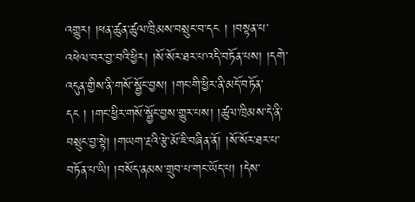འགྱུར། །ཕན་ཚུན་ཚུལ་ཁྲིམས་བསྲུང་བ་དང ། །བསྟན་པ་འཕེལ་བར་བྱ་བའི་ཕྱིར། །སོ་སོར་ཐར་པ་འདི་བཏོན་པས། །དགེ་འདུན་གྱིས་ནི་གསོ་སྦྱོང་བྱས། །གང་གི་ཕྱིར་ནི་མདོ་བཏོན་དང ། །གང་ཕྱིར་གསོ་སྦྱོང་བྱས་གྱུར་པས། །ཚུལ་ཁྲིམས་དེ་ནི་བསྲུང་བྱ་སྟེ། །གཡག་རྔའི་རྩེ་མོ་ཇི་བཞིན་ནོ། །སོ་སོར་ཐར་པ་བཏོན་པ་ཡི། །བསོད་ནམས་གྲུབ་པ་གང་ཡོད་པ། །དེས་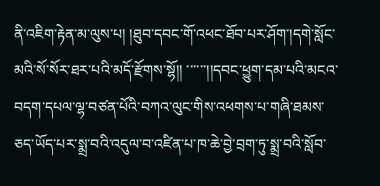ནི་འཇིག་རྟེན་མ་ལུས་པ། །ཐུབ་དབང་གོ་འཕང་ཐོབ་པར་ཤོག་།དགེ་སློང་མའི་སོ་སོར་ཐར་པའི་མདོ་རྫོགས་སྷོ།། ་་་་་་།།དབང་ཕྱུག་དམ་པའི་མངའ་བདག་དཔལ་ལྷ་བཙན་པོའི་བཀའ་ལུང་གིས་འཕགས་པ་གཞི་ཐམས་ཅད་ཡོད་པར་སྨྲ་བའི་འདུལ་བ་འཛིན་པ་ཁ་ཆེ་བྱེ་བྲག་ཏུ་སྨྲ་བའི་སློབ་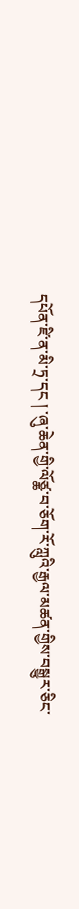དཔོན་ཛི་ན་མི་ཏྲ་དང ། ་ཞུ་ཆེན་གྱི་ལོཙྪ་བ་ཅོག་རོ་ཀླུའི་རྒྱལ་མཚན་གྱིས་བསྒྱུར་ཅིང་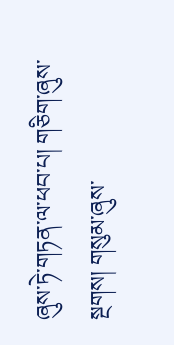ཞུས་ཏེ་གཏན་ལ་ཕབ་པ། གཅིག་ཞུས་སྔགས། གསུམ་ཞུས་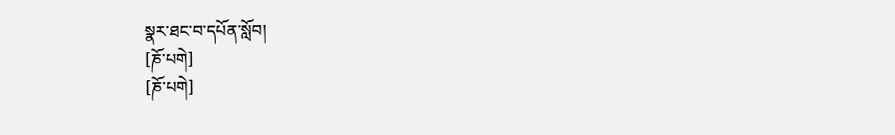སྣར་ཐང་བ་དཔོན་སློབ།
[ཎོ་པགེ]
[ཎོ་པགེ]